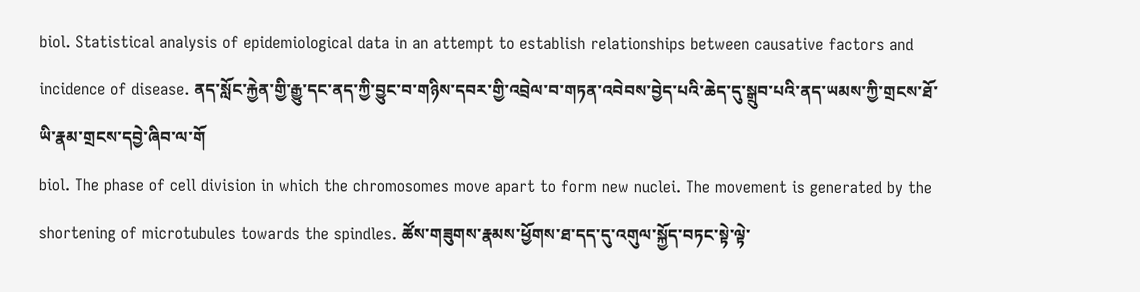biol. Statistical analysis of epidemiological data in an attempt to establish relationships between causative factors and incidence of disease. ནད་སློང་རྐྱེན་གྱི་རྒྱུ་དང་ནད་ཀྱི་བྱུང་བ་གཉིས་དབར་གྱི་འབྲེལ་བ་གཏན་འབེབས་བྱེད་པའི་ཆེད་དུ་སྒྲུབ་པའི་ནད་ཡམས་ཀྱི་གྲངས་ཐོ་ཡི་རྣམ་གྲངས་དབྱེ་ཞིབ་ལ་གོ
biol. The phase of cell division in which the chromosomes move apart to form new nuclei. The movement is generated by the shortening of microtubules towards the spindles. ཚོས་གཟུགས་རྣམས་ཕྱོགས་ཐ་དད་དུ་འགུལ་སྐྱོད་བཏང་སྟེ་ལྟེ་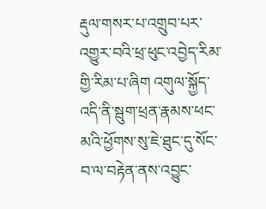རྡུལ་གསར་པ་འགྲུབ་པར་འགྱུར་བའི་ཕྲ་ཕུང་འབྱེད་རིམ་གྱི་རིམ་པ་ཞིག འགུལ་སྐྱོད་འདི་ནི་སྦུག་ཕྲན་རྣམས་ཕང་མའི་ཕྱོགས་སུ་ཇེ་ཐུང་དུ་སོང་བ་ལ་བརྟེན་ནས་འབྱུང་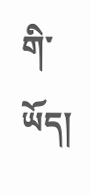གི་ཡོད།